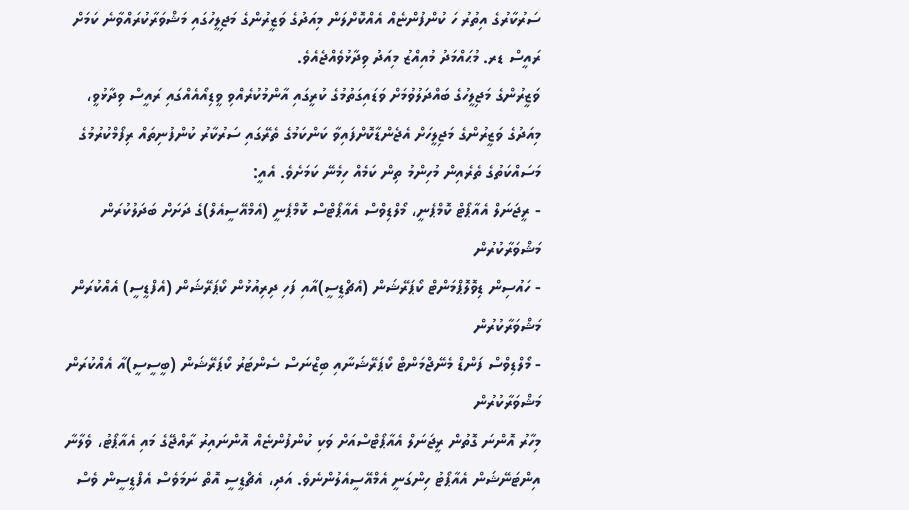ސަރުކާރުގެ އިތުރު ހަ ކުންފުންޏެއް އެއްކޮށްލަން މިއަދުގެ ވަޒީރުންގެ މަޖިލީހުގައި މަޝްވަރާކުރައްވާނެ ކަމަށް ރައީސް ޑރ. މުޙައްމަދު މުއިއްޒު މިއަދު ވިދާޅުވެއްޖެއެވެ.
ވަޒީރުންގެ މަޖިލީހުގެ ބައްދަލުވުމަށް ވަޑައިގަތުމުގެ ކުރީގައި އާންމުކުރެއްވި ވީޑިއޯއެއްގައި ރައީސް ވިދާޅުވީ، މިއަދުގެ ވަޒީރުންގެ މަޖިލީހަށް އެޖެންޑާކޮށްފައިވާ ކަންކަމުގެ ތެރޭގައި ސަރުކާރު ކުންފުނިތައް ރިފޯމްކުރުމުގެ މަސައްކަތުގެ ތެރެއިން މުހިންމު ތިން ކަމެއް ހިމެނޭ ކަމަށެވެ. އެއީ:
- ރީޖަނަލް އެއާޕޯޓް ކޮމްޕެނީ، މޯލްޑިވްސް އެއާޕޯޓްސް ކޮމްޕެނީ (އެމްއޭސީއެލް)ގެ ދަށަށް ބަދަލުކުރަން މަޝްވަރާކުރުން
- ހައުސިން ޑިވޮލޮޕްމަންޓް ކޯޕަރޭޝަން (އެޗްޑީސީ)އާއި ފަހި ދިރިއުޅުން ކޯޕަރޭޝަން (އެފްޑީސީ) އެއްކުރަން މަޝްވަރާކުރުން
- މޯލްޑިވްސް ފަންޑް މެނޭޖްމަންޓް ކޯޕަރޭޝަނާއި ބިޒްނަސް ސެންޓަރު ކޯޕަރޭޝަން (ބީސީސީ)އާ އެއްކުރަން މަޝްވަރާކުރުން
މިހާރު އޮންނަ ގޮތުން ރީޖަނަލް އެއާޕޯޓްސްއަށް ވަކި ކުންފުންޏެއް އޮންނައިރު ރާއްޖޭގެ މައި އެއާޕޯޓު، ވެލާނާ އިންޓަނޭޝަން އެއާޕޯޓު ހިންގަނީ އެމްއޭސީއެލުންނެވެ. އަދި، އެޗްޑީސީ އޮތް ނަމަވެސް އެފްޑީސީން ވެސް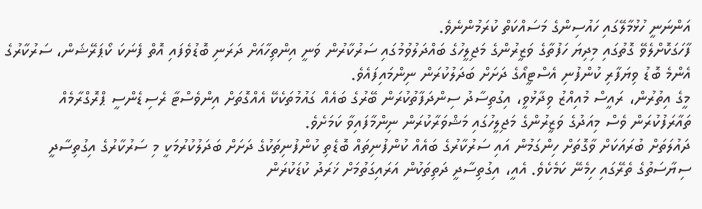އަންނަނީ ހުޅުމާލޭގައި ހައުސިންގެ މަސައްކަތް ކުރަމުންނެވެ.
ފާހަގަކޮށްލެވޭ ގޮތުގައި މިދިޔަ ހަފުތާގެ ވަޒީރުންގެ މަޖިލީހުގެ ބައްދަލުވުމުގައި ސަރުކާރުން ވަނީ އިންތިހާއަށް ދަރަނި ބޮޑުވެފައި އޮތް ފެނަކަ ކޯޕަރޭޝަން، ސަރުކާރުގެ އެންމެ ބޮޑު ވިޔަފާރި ކުންފުނި އެސްޓީއޯގެ ދަށަށް ބަދަލުކުރަން ނިންމައިފައެވެ.
މީގެ އިތުރުން، ރައީސް މުއިއްޒު ވިދާޅުވީ، އިގުތިސާދު ސިންދަފާތުކުރަން ބޭރުގެ ބައެއް ގައުމުތަކެކޭ އެއްގޮތަށް އިންވެސްޓާ ރެސިޑެންސީ ޕްރޮގްރާމެއް ތައާރަފުކުރަން ވެސް މިއަދުގެ ވަޒީރުންގެ މަޖިލީހުގައި މަޝްވަރާކުރަން ނިންމާފައިވާ ކަމަށެވެ.
ދައުލަތަށް ބުރައަކަށް ވާގޮތަށް ހިންގަމުން އައި ސަރުކާރުގެ ބައެއް ކުންފުނިތައް ބޮޑެތި ކުންފުނިތަކުގެ ދަށަށް ބަދަލުކުރުމަކީ މި ސަރުކާރުގެ އިގުތިސާދީ ސިޔާސަތުގެ ތެރޭގައި ހިމެނޭ ކަމެކެވެ. އެއީ، އިގުތިސާދީ ދަތިތަކުން އަރައިގަތުމަށް ޚަރަދު ކުޑަކުރަން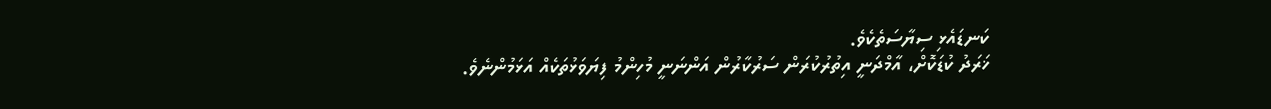ކަނޑައެޅި ސިޔާސަތެކެވެ.
ޚަރަދު ކުޑަކޮށް، އާމްދަނީ އިތުރުކުރަން ސަރުކާރުން އަންނަނީ މުހިންމު ފިޔަވަޅުތަކެއް އަޅަމުންނެވެ.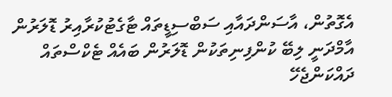އެގޮތުން، އާސަންދައާއި ސަބްސިޑީތައް ޓާގެޓުކުރާއިރު ޑޮލަރުން އާމްދަނީ ލިބޭ ކުންފިނިތަކުން ޑޮލަރުން ބައެއް ޓެކްސްތައް ދައްކަންޖެހޭ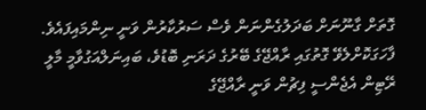ގޮތަށް ގާނޫނަށް ބަދަލުގެންނަން ވެސް ސަރުކާރުން ވަނީ ނިންމައިފައެވެ.
ފާހަގަކޮށްލެވޭ ގޮތުގައި ރާއްޖޭގެ ބޭރުގެ ދަރަނި ބޮޑުވެ، ބައިނަލްއަގުވާމީ މާލީ ރޭޓިން އެޖެންސީ ފިޗުން ވަނީ ރާއްޖޭގެ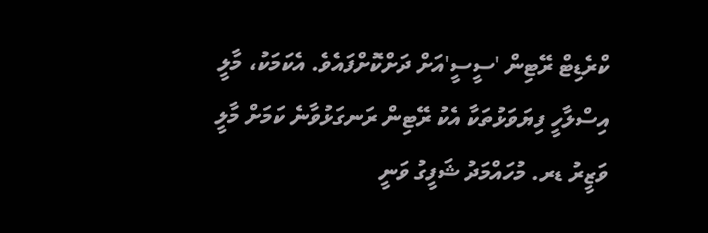ކްރެޑިޓް ރޭޓިން 'ސީސީ'އަށް ދަށްކޮށްފައެވެ. އެކަމަކު، މާލީ އިސްލާހީ ފިޔަވަޅުތަކާ އެކު ރޭޓިން ރަނގަޅުވާނެ ކަމަށް މާލީ ވަޒީރު ޑރ. މުހައްމަދު ޝަފީގު ވަނީ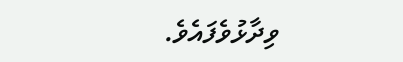ވިދާޅުވެފައެވެ.